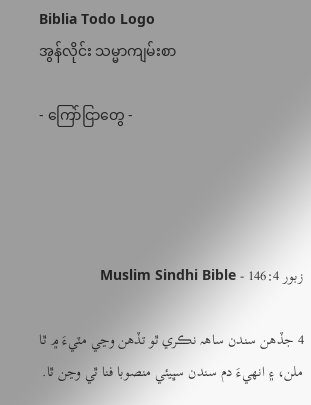Biblia Todo Logo
အွန်လိုင်း သမ္မာကျမ်းစာ

- ကြော်ငြာတွေ -




زبور 146:4 - Muslim Sindhi Bible

4 جڏهن سندن ساهہ نڪري ٿو تڏهن وڃي مٽيءَ ۾ ٿا ملن، ۽ انهيءَ دم سندن سڀيئي منصوبا فنا ٿي وڃن ٿا.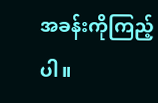အခန်းကိုကြည့်ပါ။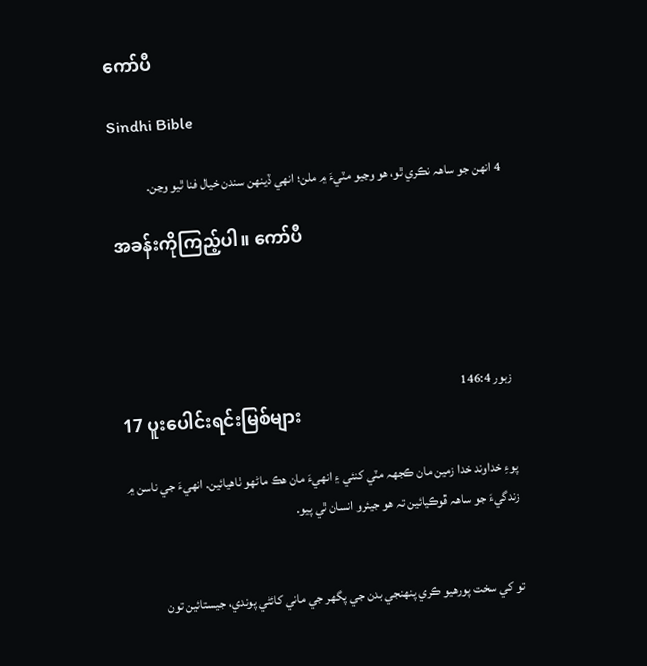ကော်ပီ

Sindhi Bible

4 انهن جو ساهہ نڪري ٿو، هو وڃيو مٽيءَ ۾ ملن؛ انهي ڏينهن سندن خيال فنا ٿيو وڃن.

အခန်းကိုကြည့်ပါ။ ကော်ပီ




زبور 146:4
17 ပူးပေါင်းရင်းမြစ်များ

پوءِ خداوند خدا زمين مان ڪجھہ مٽي کنئي ۽ انهيءَ مان هڪ ماڻهو ٺاهيائين. انهيءَ جي ناسن ۾ زندگيءَ جو ساهہ ڦوڪيائين تہ هو جيئرو انسان ٿي پيو.


تو کي سخت پورهيو ڪري پنهنجي بدن جي پگھر جي ماني کائڻي پوندي، جيستائين تون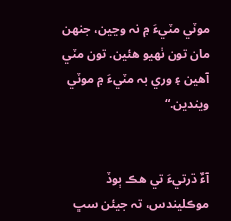موٽي مٽيءَ ۾ نہ وڃين، جنهن مان تون ٺهيو هئين. تون مٽي آهين ۽ وري بہ مٽيءَ ۾ موٽي ويندين.“


آءٌ ڌرتيءَ تي هڪ ٻوڏ موڪليندس، تہ جيئن سڀ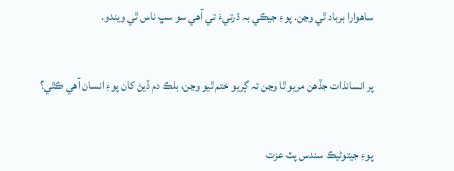ساهوارا برباد ٿي وڃن. پوءِ جيڪي بہ ڌرتيءَ تي آهي سو سڀ ناس ٿي ويندو.


پر انسانذات جڏهن مريو ٿا وڃن تہ ڳريو ختم ٿيو وڃن، بلڪ دم ڏيڻ کان پوءِ انسان آهي ڪٿي؟


پوءِ جيتوڻيڪ سندس پٽ عزت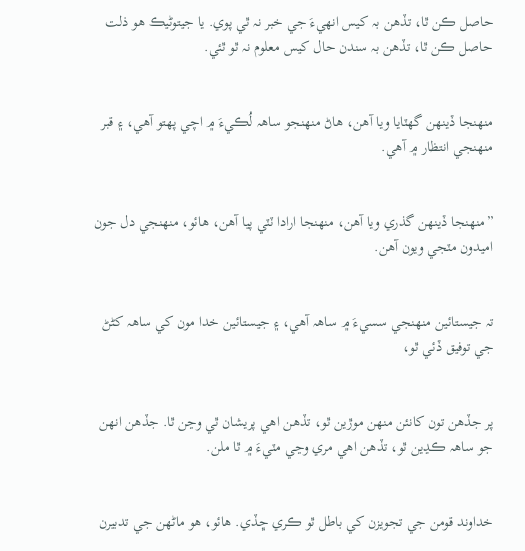حاصل ڪن ٿا، تڏهن بہ کيس انهيءَ جي خبر نہ ٿي پوي. يا جيتوڻيڪ هو ذلت حاصل ڪن ٿا، تڏهن بہ سندن حال کيس معلوم نہ ٿو ٿئي.


منهنجا ڏينهن گھٽايا ويا آهن، هاڻ منهنجو ساهہ لُڪيءَ ۾ اچي پهتو آهي، ۽ قبر منهنجي انتظار ۾ آهي.


”منهنجا ڏينهن گذري ويا آهن، منهنجا ارادا ٽٽي پيا آهن، هائو، منهنجي دل جون اميدون مٽجي ويون آهن.


تہ جيستائين منهنجي سسيءَ ۾ ساهہ آهي، ۽ جيستائين خدا مون کي ساهہ کڻڻ جي توفيق ڏئي ٿو،


پر جڏهن تون کانئن منهن موڙين ٿو، تڏهن اهي پريشان ٿي وڃن ٿا. جڏهن انهن جو ساهہ ڪڍين ٿو، تڏهن اهي مري وڃي مٽيءَ ۾ ٿا ملن.


خداوند قومن جي تجويزن کي باطل ٿو ڪري ڇڏي. هائو، هو ماڻهن جي تدبيرن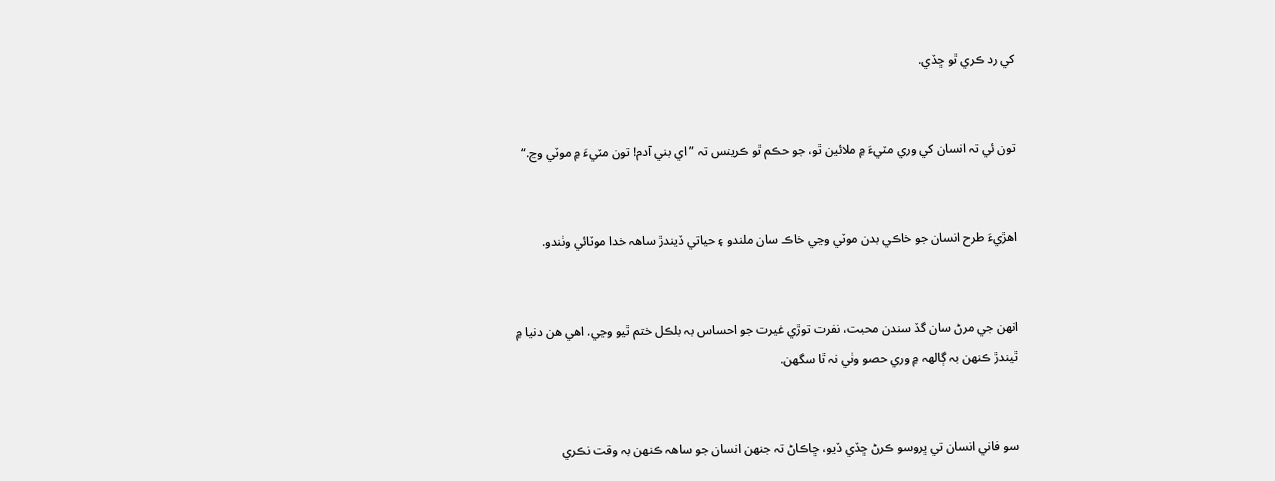کي رد ڪري ٿو ڇڏي.


تون ئي تہ انسان کي وري مٽيءَ ۾ ملائين ٿو، جو حڪم ٿو ڪرينس تہ ”اي بني آدم! تون مٽيءَ ۾ موٽي وڃ.“


اهڙيءَ طرح انسان جو خاڪي بدن موٽي وڃي خاڪ سان ملندو ۽ حياتي ڏيندڙ ساهہ خدا موٽائي وٺندو.


انهن جي مرڻ سان گڏ سندن محبت، نفرت توڙي غيرت جو احساس بہ بلڪل ختم ٿيو وڃي. اهي هن دنيا ۾ ٿيندڙ ڪنهن بہ ڳالهہ ۾ وري حصو وٺي نہ ٿا سگھن.


سو فاني انسان تي ڀروسو ڪرڻ ڇڏي ڏيو، ڇاڪاڻ تہ جنهن انسان جو ساهہ ڪنهن بہ وقت نڪري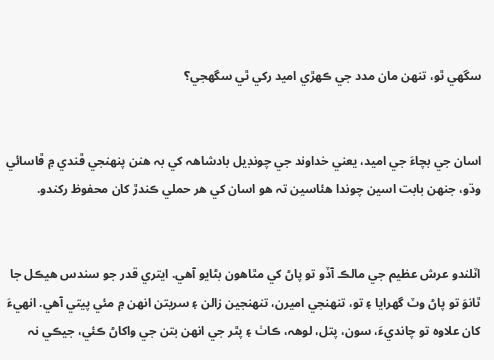سگھي ٿو، تنهن مان مدد جي ڪهڙي اميد رکي ٿي سگھجي؟


اسان جي بچاءَ جي اميد، يعني خداوند جي چونڊيل بادشاهہ کي بہ هنن پنهنجي ڦندي ۾ ڦاسائي وڌو، جنهن بابت اسين چوندا هئاسين تہ هو اسان کي هر حملي ڪندڙ کان محفوظ رکندو.


اٽلندو عرش عظيم جي مالڪ آڏو تو پاڻ کي مٿاهون بڻايو آهي. ايتري قدر جو سندس هيڪل جا ٿانوَ تو پاڻ وٽ گھرايا ۽ تو، تنهنجي اميرن، تنهنجين زالن ۽ سريتن انهن ۾ مئي پيتي آهي. انهيءَ کان علاوہ تو چانديءَ، سون، پتل، لوهہ، ڪاٺ ۽ پٿر جي انهن بتن جي واکاڻ ڪئي، جيڪي نہ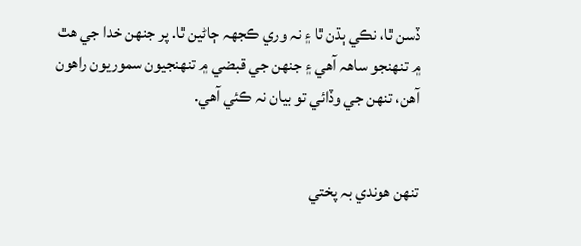ڏسن ٿا، نڪي ٻڌن ٿا ۽ نہ وري ڪجھہ ڄاڻين ٿا. پر جنهن خدا جي هٿ ۾ تنهنجو ساهہ آهي ۽ جنهن جي قبضي ۾ تنهنجيون سموريون راهون آهن، تنهن جي وڏائي تو بيان نہ ڪئي آهي.


تنهن هوندي بہ پختي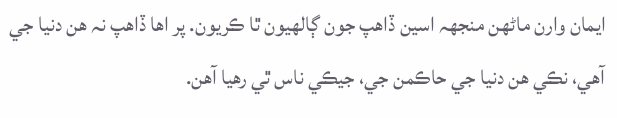ايمان وارن ماڻهن منجھہ اسين ڏاهپ جون ڳالهيون ٿا ڪريون. پر اها ڏاهپ نہ هن دنيا جي آهي، نڪي هن دنيا جي حاڪمن جي، جيڪي ناس ٿي رهيا آهن.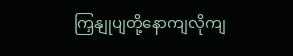ကြှနျုပျတို့နောကျလိုကျ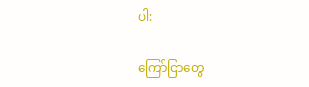ပါ:

ကြော်ငြာတွေ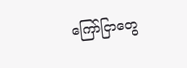ကြော်ငြာတွေ